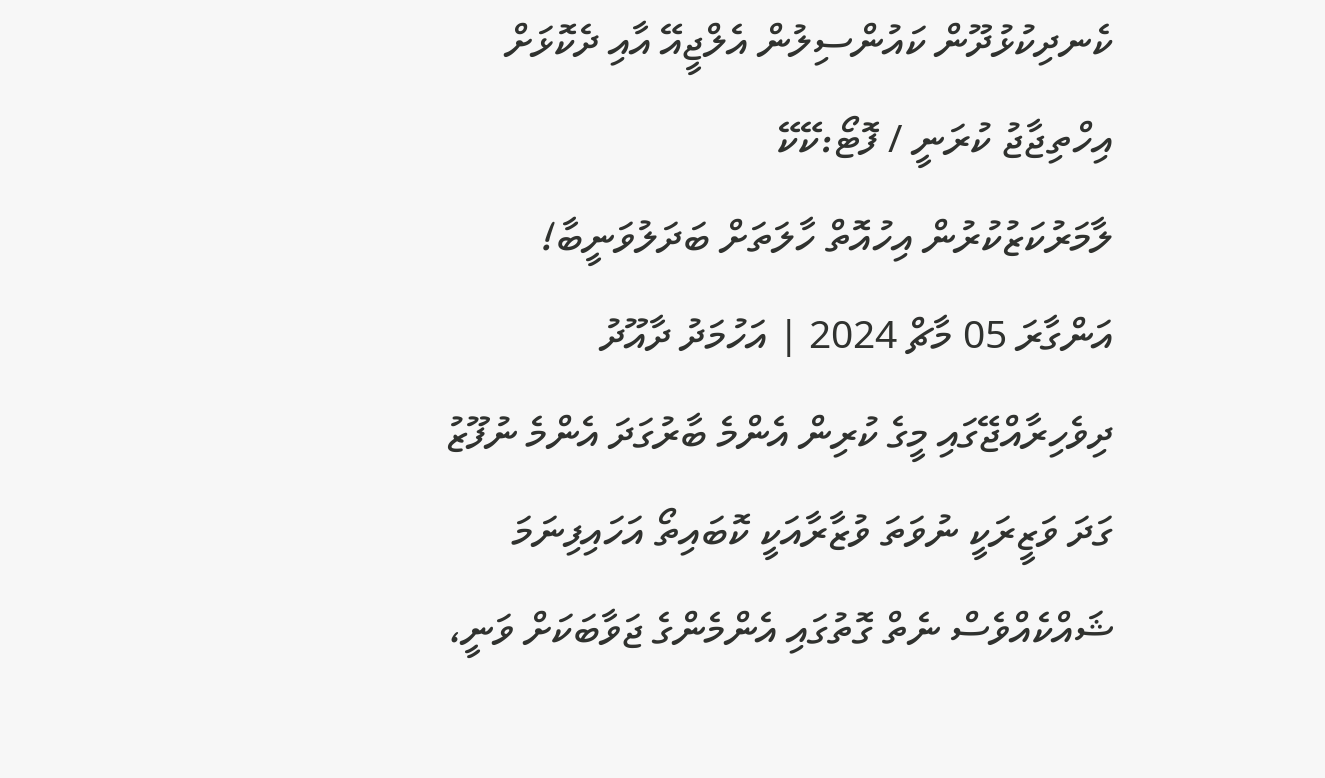ކެނދިކުޅުދޫން ކައުންސިލުން އެލްޖީއޭ އާއި ދެކޮޅަށް އިހްތިޖާޖު ކުރަނީ / ފޮޓޯ:ކޭކޭ
ލާމަރުކަޒުކުރުން އިހުއޮތް ހާލަތަށް ބަދަލުވަނީބާ!
އަންގާރަ 05 މާޗް 2024 | އަހުމަދު ދާއޫދު
ދިވެހިރާއްޖޭގައި މީގެ ކުރިން އެންމެ ބާރުގަދަ އެންމެ ނުފޫޒު ގަދަ ވަޒީރަކީ ނުވަތަ ވުޒާރާއަކީ ކޮބައިތޯ އަހައިފިނަމަ ޝައްކެއްވެސް ނެތް ގޮތުގައި އެންމެންގެ ޖަވާބަކަށް ވަނީ،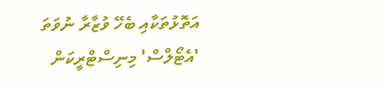އަތޮޅުތަކާއި ބެހޭ ވުޒާރާ ނުވަތަ 'އެޓޯލްސް' މިނިސްޓްރީކަން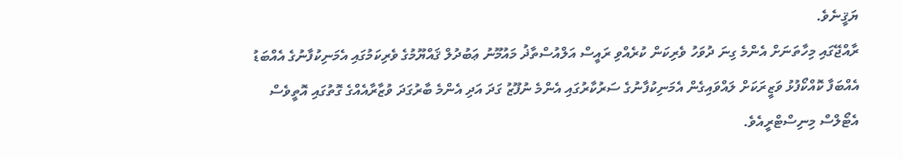ޔަޤީނެވެ.
ރާއްޖޭގައި މިހާތަނަށް އެންމެ ގިނަ ދުވަހު ވެރިކަން ކުރެއްވި ރައީސް އަލްއުސްތާޛު މައުމޫނު ޢަބުދުލް ޤައްޔޫމުގެ ވެރިކަމުގައި އެމަނިކުފާނުގެ އެއްބަޑު އެއްބަފާ ކޮއްކޯފުޅު ވަޒީރަކަށް ލައްވައިގެން އެމަނިކުފާނުގެ ސަރުކާރުގައި އެންމެ ނުފޫޒު ގަދަ އަދި އެންމެ ބާރުގަދަ ވުޒާރާއެއްގެ ގޮތުގައި އޮތީވެސް އެޓޯލްސް މިނިސްޓްރީއެވެ.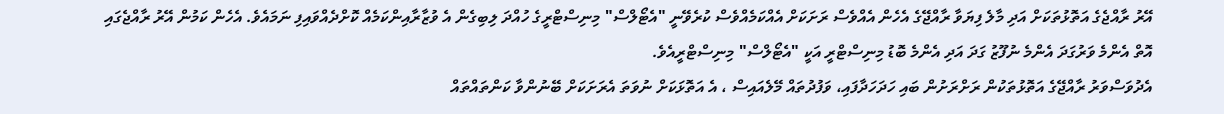އޭރު ރާއްޖެގެ އަތޮޅުތަކަށް އަދި މާލެ ފިޔަވާ ރާއްޖޭގެ އެހެން އެއްވެސް ރަށަކަށް އެއްކަމެއްވެސް ކުރެވޭނީ "އެޓޯލްސް" މިނިސްޓްރީގެ ހުއްދަ ލިބިގެން އެ ވުޒާރާއިންކަމެއް ކޮށްދެއްވައިފި ނަމައެވެ. އެހެން ކަމުން އޭރު ރާއްޖެގައި އޮތް އެންމެ ވަރުގަދަ އެންމެ ނުފޫޒު ގަދަ އަދި އެންމެ ބޮޑު މިނިސްޓްރީ އަކީ "އެޓޯލްސް" މިނިސްޓްރީއެވެ.
އެދުވަސްވަރު ރާއްޖޭގެ އަތޮޅުތަކުން ރަށްރަށުން ބައި ހަދަހަދާފައި، ވަފުދުތައް މޭލެއައިސް ، އެ އަތޮޅަކަށް ނުވަތަ އެރަށަކަށް ބޭނުންވާ ކަންތައްތައް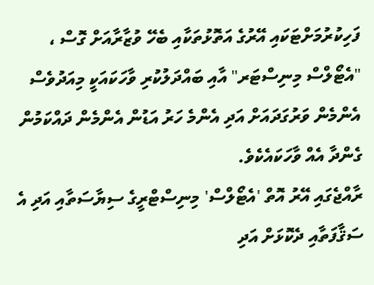ފަހިކުރުމަށްޓަކައި އޭރުގެ އަތޮޅުތަކާއި ބެހޭ ވުޒާރާއަށް ގޮސް ، "އެޓޯލްސް މިނިސްޓަރ" އާއި ބައްދަލުކުރި ވާހަކައަކީ މިއަދުވެސް އެންމެން ވަރުގަދައަށް އަދި އެންމެ ހަރު އަޑުން އެންމެން ދައްކަމުން ގެންދާ އެއް ވާހަކައެކެވެ.
ރާއްޖެގައި އޭރު އޮތް 'އެޓޯލްސް' މިނިސްޓްރީގެ ސިޔާސަތާއި އަދި އެ ސަޤާފަތާއި ދެކޮޅަށް އަދި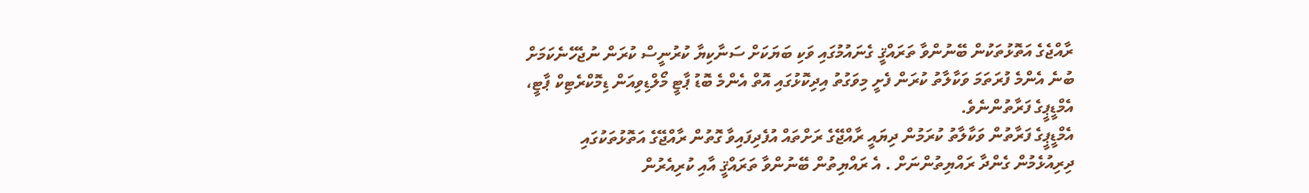ރާއްޖެގެ އަތޮޅުތަކުން ބޭނުންވާ ތަރައްޤީ ގެނައުމުގައި ވަކި ބަޔަކަށް ސަނާކިޔާ ކުރުނީސް ކުރަން ނުޖެހޭނެކަމަށް ބުނެ އެންމެ ފުރަތަމަ ވަކާލާތު ކުރަން ފެށީ މިވަގުތު އިދިކޮޅުގައި އޮތް އެންމެ ބޮޑު ޕާޓީ މޯލްޑިވިއަން ޑިމޮކްރެޓިކް ޕާޓީ، އެމްޑީޕީގެ ފަރާތުންނެވެ.
އެމްޑީޕީގެ ފަރާތުން ވަކާލާތު ކުރަމުން ދިޔައީ ރާއްޖޭގެ ރަށްތައް އުފެދިފައިވާ ގޮތުން ރާއްޖޭގެ އަތޮޅުތަކުގައި ދިރިއުޅެމުން ގެންދާ ރައްޔިތުންނަށް . އެ ރައްޔިތުން ބޭނުންވާ ތަރައްޤީ އާއި ކުރިއެރުން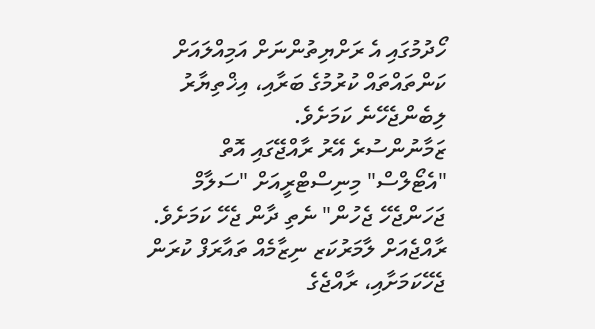ހޯދުމުގައި އެ ރަށްޔިތުންނަށް އަމިއްލައަށް ކަންތައްތައް ކުރުމުގެ ބަރާއި، އިޚްތިޔާރު ލިބެންޖެހޭނެ ކަމަށެވެ.
ޒަމާނުންސުރެ އޭރު ރާއްޖޭގައި އޮތް "އެޓޯލްސް" މިނިސްޓްރީއަށް "ސަލާމް ޖަހަންޖެހޭ ޖެހުން" ނެތި ދާން ޖެހޭ ކަމަށެވެ. ރާއްޖެއަށް ލާމަރުކަޒ ނިޒާމެއް ތައާރަފް ކުރަން ޖެހޭކަމަށާއި، ރާއްޖެގެ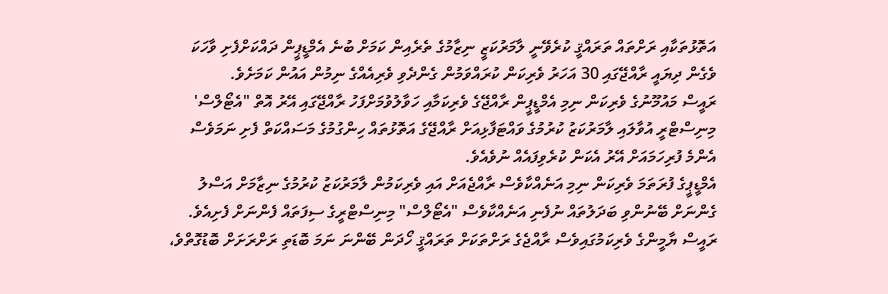އަތޮޅުތަކާއި ރަށްތައް ތަރައްޤީ ކުރެވޭނީ ލާމަރުކަޒީ ނިޒާމުގެ ތެރެއިން ކަމަށް ބުނެ އެމްޑީޕީން ދައްކަށްފެށި ވާހަކަ ވެގެން ދިޔައީ ރާއްޖޭގައި 30 އަހަރު ވެރިކަން ކުރައްވަމުން ގެންދެވި ވެރިއެއްގެ ނިމުން އައުން ކަމަށެވެ.
ރައީސް މައުމޫނުގެ ވެރިކަން ނިމި އެމްޑީޕީން ރާއްޖޭގެ ވެރިކަމާއި ހަވާލުވުމަށްފަހު ރާއްޖޭގައި އޭރު އޮތް "އެޓޯލްސް' މިނިސްޓްރީ އުވާލައި ލާމަރުކަޒު ކުރުމުގެ ވައްޓަފާޅިއަށް ރާއްޖޭގެ އަތޮޅުތައް ހިންގުމުގެ މަސައްކަތް ފެށި ނަމަވެސް އެންމެ ފުރިހަމައަށް އޭރު އެކަން ކުރެވިފައެއް ނުވެއެވެ.
އެމްޑީޕީގެ ފުރަތަމަ ވެރިކަން ނިމި އަނެއްކާވެސް ރާއްޖެއަށް އައި ވެރިކަމުން ލާމަރުކަޒު ކުރުމުގެ ނިޒާމަށް އަސްލު ގެންނަށް ބޭނުންވި ބަދަލުތައް ނުފެނި އަނެއްކާވެސް "އެޓޯލްސް" މިނިސްޓްރީގެ ސިފަތައް ފެންނަށް ފެށިއެވެ. ރައީސް ޔާމީންގެ ވެރިކަމުގައިވެސް ރާއްޖެގެ ރަށްތަކަށް ތަރައްޤީ ހޯދަން ބޭންނަ ނަމަ ބޮޑަތި ރަށްރަށަށް ބޮޑުގޮތްވެ،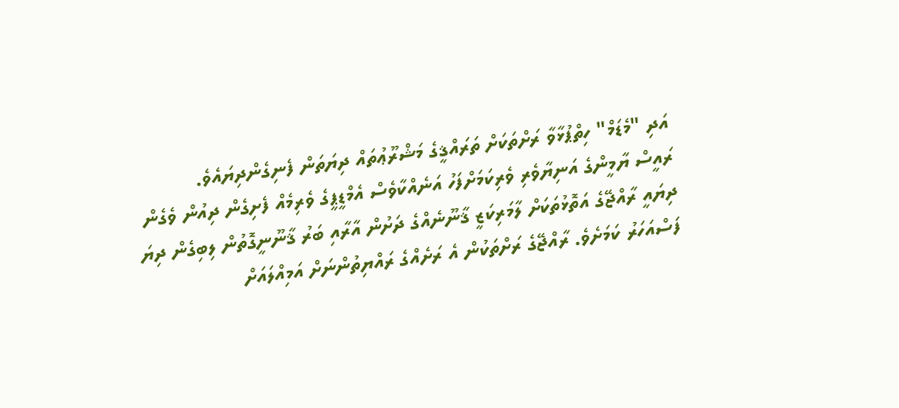އަދި "މެޑަމް" ހިތްޕުޅާވާ ރަށްތަކަށް ތަރައްޤީގެ މަޝްރޫޢުތައް ދިޔަތަން ފެނިގެންދިޔައެވެ.
ރައީސް ޔާމީންގެ އަނިޔާވެރި ވެރިކަމަށްފަހު އަނެއްކާވެސް އެމްޑީޕީގެ ވެރިމެއް ފެށިގެން ދިއުން ވެގެން ދިޔައީ ރާއްޖޭގެ އަތޮޅުތަކަށް ލާމަރިކަޒީ ޤާނޫނެއްގެ ދަށުން އާރާއި ބަރު ޤާނޫނީގޮތުން ލިބިގެން ދިޔަ ފަސްއަހަރު ކަމަށެވެ. ރާއްޖޭގެ ރަށްތަކުން އެ ރަށެއްގެ ރައްޔިތުންނަށް އަމިއްލައަށް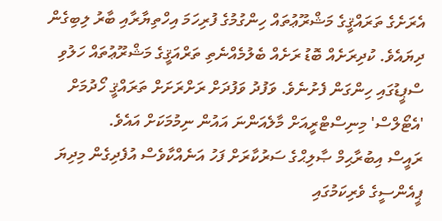އެރަށެގެ ތަރައްޤީގެ މަޝްރޫޢުތައް ހިންގުމުގެ ފުރިހަމަ އިހްތިޔާރާއި ބާރު ލިބިގެން ދިޔައެވެ. ކުދިރަށެއް ބޮޑު ރަށެއް ބެލުމެއްނެތި ތަރްއަޤީގެ މަޝްރޫޢުތައް ހަލުވި ސްޕީޑުގައި ހިންގަން ފެށުނެވެ. ވަފުދު ވަފުދަށް ރަށްރަށަށް ތަރައްޤީ ހޯދުމަށް 'އެޓޯލްސް' މިނިސްޓްރީއަށް މާލެއަންނަ އައުން ނިމުމަކަށް އައެވެ.
ރައީސް އިބުރާޙިމް ޞާލިޙްގެ ސަރުކާރަށް ފަހު އަނެއްކާވެސް އުފެދިގެން މިދިޔަ ޕީއެންސީގެ ވެރިކަމުގައި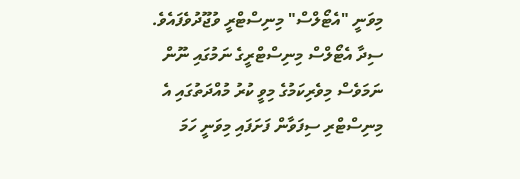މިވަނީ "އެޓޯލްސް" މިނިސްޓްރީ ވުޖޫދުވެފައެވެ. ސިދާ އެޓޯލްސް މިނިސްޓްރީގެ ނަމުގައި ނޫން ނަމަވެސް މިވެރިކަމުގެ މިވީ ކުރު މުއްދަތުގައި އެ މިނިސްޓްރި ސިފަވާން ފަށަފައި މިވަނީ ހަމަ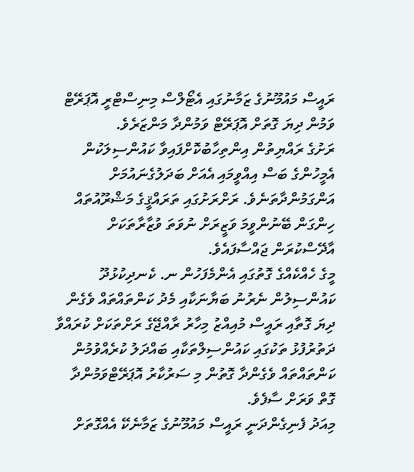ރައީސް މައުމޫނުގެ ޒަމާނުގައި އެޓޯލްސް މިނިސްޓްރީ އޮޕަރޭޓް ވަމުން ދިޔަ ގޮތަށް އޮޕަރޭޓް ވަމުންދާ މަންޒަރެވެ.
ރަށުގެ ރައްޔިތުން އިންތިހާބުކޮށްފައިވާ ކައުންސިލަކުން އެމީހުންގެ ބަސް އިއްވީމައި އެއަށް ބަދަލުގެނައުމަށް އަންގަމުންދާތަނެވެ. ރަށްރަށުގައި ތަރައްޤީގެ މަޝްރޫއުތައް ހިންގަން ބޭނުންވީމަ ވަޒީރަށް ނުވަތަ ވުޒާރާތަކަށް އާދޭސްކުރަން ޖައްސާފައެވެ.
މީގެ ހެއްކެއްގެ ގޮތުގައި އެންމެފަހުން ނ. ކެނދިކުޅުދޫ ކައުންސިލުން ނެރުނު ބަޔާނަކާއި މެދު ކަންތައްތައް ވެގެން ދިޔަ ގޮތާއި ރައީސް މުއިއްޒު މިހާރު ރާއްޖޭގެ ރަށްތަކަށް ކުރައްވާ ދަތުރުފުޅު ތަކުގައި ކައުންސިލްތަކާއި ބައްދަލު ކުރެއްވުމުން ކަންތައްތައް ވެގެންދާ ގޮތުން މި ސަރުކާރު އޮޕަރޭޓްވަމުންދާ ގޮތް ވަރަށް ސާފެވެ.
މިއަދު ފެނިގެންދަނީ ރައީސް މައުމޫނުގެ ޒަމާނެކޭ އެއްގޮތަށް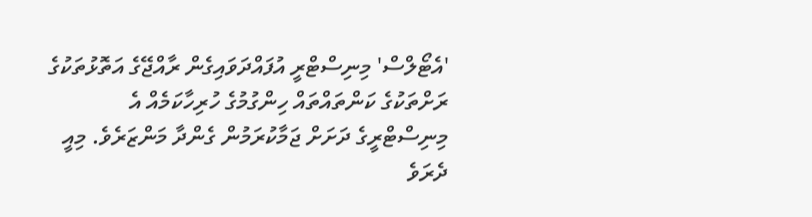'އެޓޯލްސް' މިނިސްޓްރީ އުފައްދަވައިގެން ރާއްޖޭގެ އަތޮޅުތަކުގެ ރަށްތަކުގެ ކަންތައްތައް ހިންގުމުގެ ހުރިހާކަމެއް އެ މިނިސްޓްރީގެ ދަށަށް ޖަމާކުރަމުން ގެންދާ މަންޒަރެވެ. މިއީ ދެރަވެ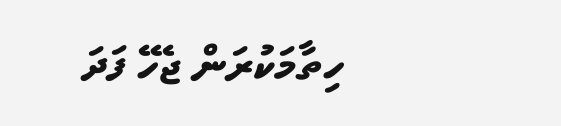ހިތާމަކުރަން ޖެހޭ ފަދަ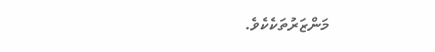މަންޒަރުތަކެކެވެ.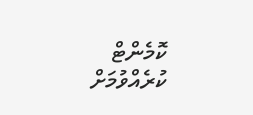ކޮމެންޓް ކުރެއްވުމަށް